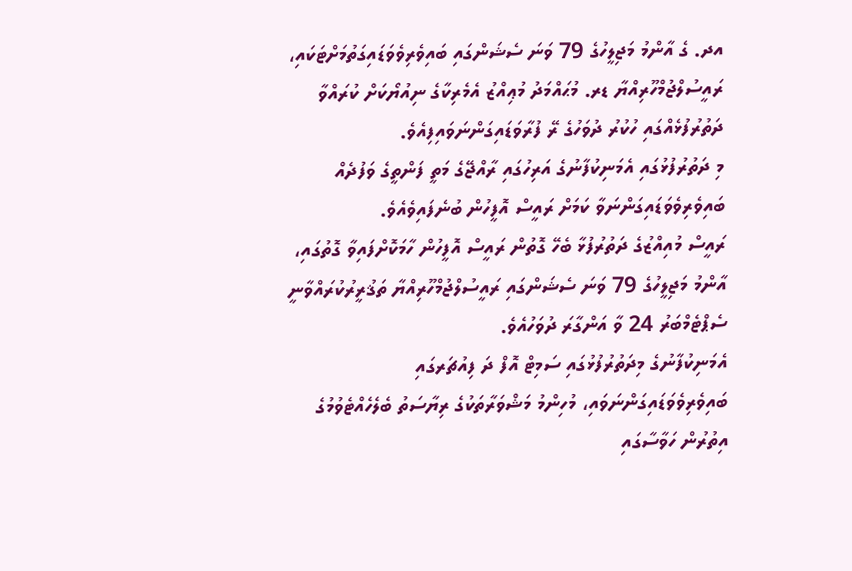އދ. ގެ އާންމު މަޖިލީހުގެ 79 ވަނަ ސެޝަންގައި ބައިވެރިވެވަޑައިގަތުމަށްޓަކައި، ރައީސުލްޖުމްހޫރިއްޔާ ޑރ. މުޙައްމަދު މުޢިއްޒު އެމެރިކާގެ ނިއުޔޯކަށް ކުރައްވާ ދަތުރުފުޅެއްގައި ހުކުރު ދުވަހުގެ ރޭ ފުރާވަޑައިގަންނަވައިފިއެވެ.
މި ދަތުރުފުޅުގައި އެމަނިކުފާނުގެ އަރިހުގައި ރާއްޖޭގެ މަތީ ފަންތީގެ ވަފުދެއް ބައިވެރިވެވަޑައިގަންނަވާ ކަމަށް ރައީސް އޮފީހުން ބުނެފައިވެއެވެ.
ރައީސް މުއިއްޒުގެ ދަތުރުފުޅާ ބެހޭ ގޮތުން ރައީސް އޮފީހުން ހާމަކޮށްފައިވާ ގޮތުގައި، އާންމު މަޖިލީހުގެ 79 ވަނަ ސެޝަންގައި ރައީސުލްޖުމްހޫރިއްޔާ ތަޤުރީރުކުރައްވާނީ ސެޕްޓެމްބަރު 24 ވާ އަންގާރަ ދުވަހުއެވެ.
އެމަނިކުފާނުގެ މިދަތުރުފުޅުގައި ސަމިޓް އޮފް ދަ ފިއުޗަރގައި ބައިވެރިވެވަޑައިގަންނަވައި، މުހިންމު މަޝްވަރާތަކުގެ ރިޔާސަތު ބެލެހެއްޓެވުމުގެ އިތުރުން ހަވާސާގައި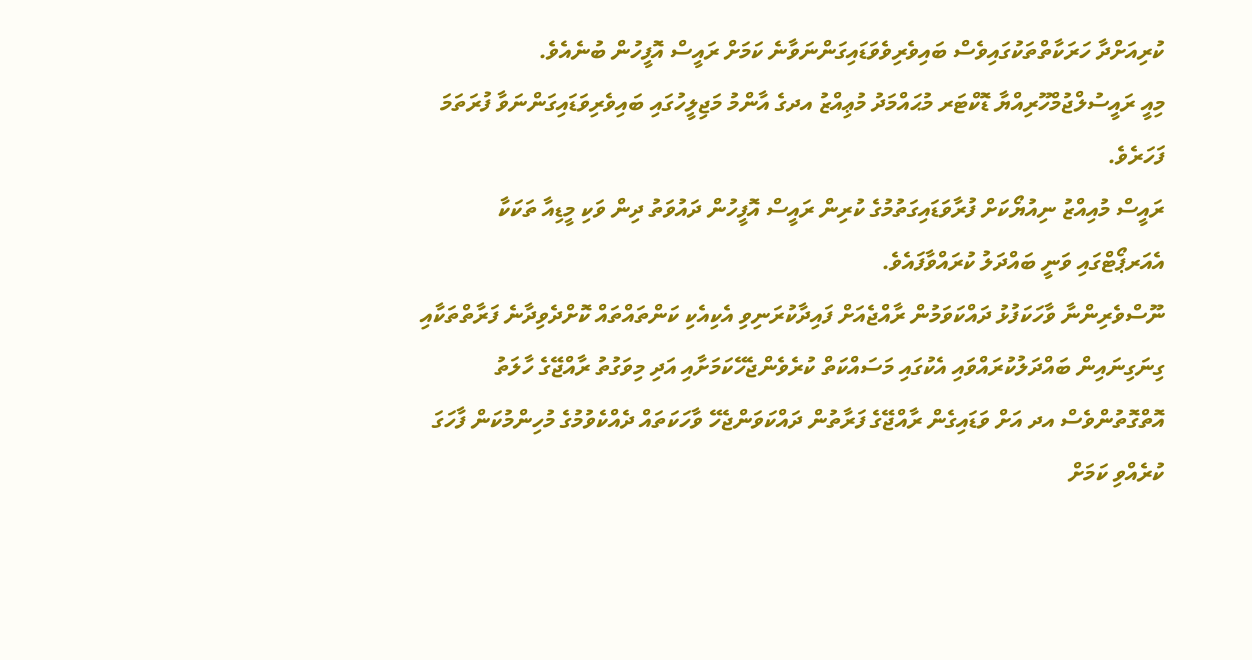ކުރިއަށްދާ ހަރަކާތްތަކުގައިވެސް ބައިވެރިވެވަޑައިގަންނަވާނެ ކަމަށް ރައީސް އޮފީހުން ބުނެއެވެ.
މިއީ ރައީސުލްޖުމްހޫރިއްޔާ ޑޮކްޓަރ މުޙައްމަދު މުޢިއްޒު އދގެ އާންމު މަޖިލީހުގައި ބައިވެރިވަޑައިގަންނަވާ ފުރަތަމަ ފަހަރެވެ.
ރައީސް މުއިއްޒު ނިއުޔޯކަށް ފުރާވަޑައިގަތުމުގެ ކުރިން ރައީސް އޮފީހުން ދައުވަތު ދިން ވަކި މީޑިއާ ތަކަކާ އެއަރޕޯޓްގައި ވަނީ ބައްދަލު ކުރައްވާފައެވެ.
ނޫސްވެރިންނާ ވާހަކަފުޅު ދައްކަވަމުން ރާއްޖެއަށް ފައިދާކުރަނިވި އެކިއެކި ކަންތައްތައް ކޮށްދެވިދާނެ ފަރާތްތަކާއި ގިނަގިނައިން ބައްދަލުކުރައްވައި އެކުގައި މަސައްކަތް ކުރެވެންޖެހޭކަމަށާއި އަދި މިވަގުތު ރާއްޖޭގެ ހާލަތު އޮތްގޮތުންވެސް އދ އަށް ވަޑައިގެން ރާއްޖޭގެ ފަރާތުން ދައްކަވަންޖެހޭ ވާހަކަތައް ދެއްކެވުމުގެ މުހިންމުކަން ފާހަގަ ކުރެއްވި ކަމަށް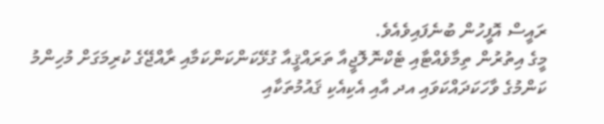ރައީސް އޮފީހުން ބުނެފައިވެއެވެ.
މީގެ އިތުރުން ތިމާވެއްޓާއި ޓެކްނޮލޮޖީއާ ތަރައްޤީއާ ގުޅޭކަންކަންކަމާއި ރާއްޖޭގެ ކުރިމަގަށް މުހިންމު ކަންމުގެ ވާހަކަދައްކަވައި އދ އާއި އެކިއެކި ޤައުމުތަކާއި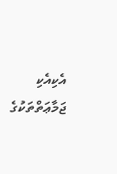އެކިއެކި ޖަމާޢަތްތަކުގެ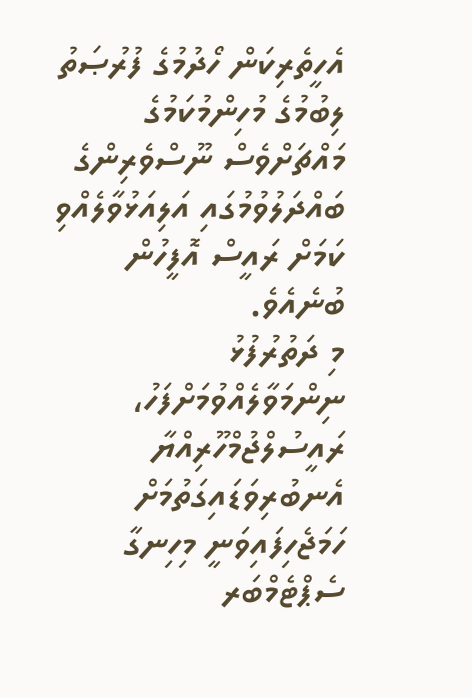އެހީތެރިކަން ހޯދުމުގެ ފުރުޞަތު ލިބުމުގެ މުހިންމުކަމުގެ މައްޗަށްވެސް ނޫސްވެރިންގެ ބައްދަލުވުމުގައި އަލިއަޅުވާލެއްވި ކަމަށް ރައީސް އޮފީހުން ބުނެއެވެ.
މި ދަތުރުފުޅު ނިންމަވާލެއްވުމަށްފަހު، ރައީސުލްޖުމްހޫރިއްޔާ އެނބުރިވަޑައިގަތުމަށް ހަމަޖެހިފައިވަނީ މިހިނގާ ސެޕްޓެމްބަރ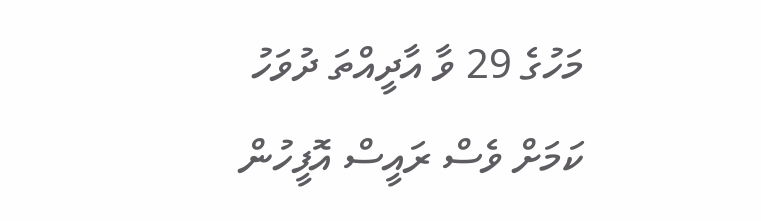މަހުގެ 29 ވާ އާދީއްތަ ދުވަހު ކަމަށް ވެސް ރައީސް އޮފީހުން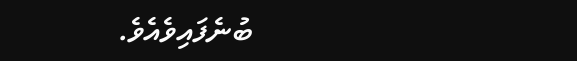ބުނެފައިވެއެވެ.